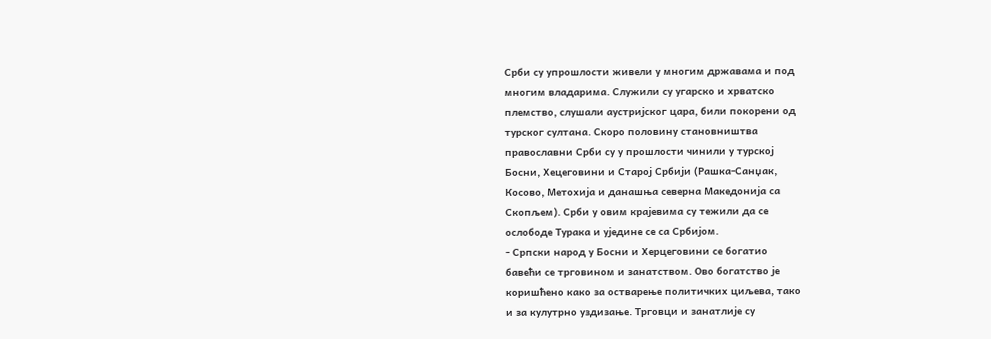Срби су упрошлости живели у многим државама и под
многим владарима. Служили су угарско и хрватско
племство, слушали аустријског цара, били покорени од
турског султана. Скоро половину становништва
православни Срби су у прошлости чинили у турској
Босни, Хецеговини и Старој Србији (Рашка-Санџак,
Косово, Метохија и данашња северна Македонија са
Скопљем). Срби у овим крајевима су тежили да се
ослободе Турака и уједине се са Србијом.
- Српски народ у Босни и Херцеговини се богатио
бавећи се трговином и занатством. Ово богатство је
коришћено како за остварење политичких циљева, тако
и за кулутрно уздизање. Трговци и занатлије су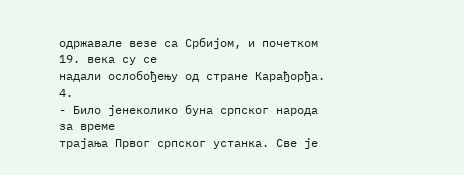одржавале везе са Србијом, и почетком 19. века су се
надали ослобођењу од стране Карађорђа.
4.
- Било јенеколико буна српског народа за време
трајања Првог српског устанка. Све је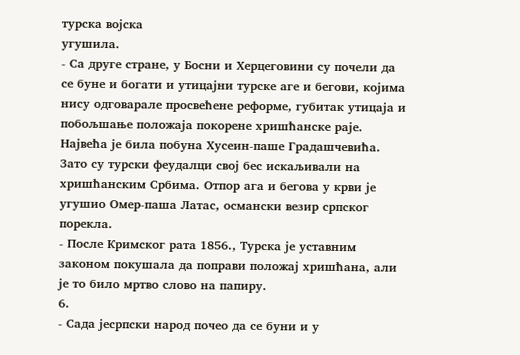турска војска
угушила.
- Са друге стране, у Босни и Херцеговини су почели да
се буне и богати и утицајни турске аге и бегови, којима
нису одговарале просвећене реформе, губитак утицаја и
побољшање положаја покорене хришћанске раје.
Највећа је била побуна Хусеин-паше Градашчевића.
Зато су турски феудалци свој бес искаљивали на
хришћанским Србима. Отпор ага и бегова у крви је
угушио Омер-паша Латас, османски везир српског
порекла.
- После Кримског рата 1856., Турска је уставним
законом покушала да поправи положај хришћана, али
је то било мртво слово на папиру.
6.
- Сада јесрпски народ почео да се буни и у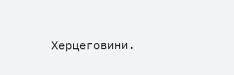Херцеговини.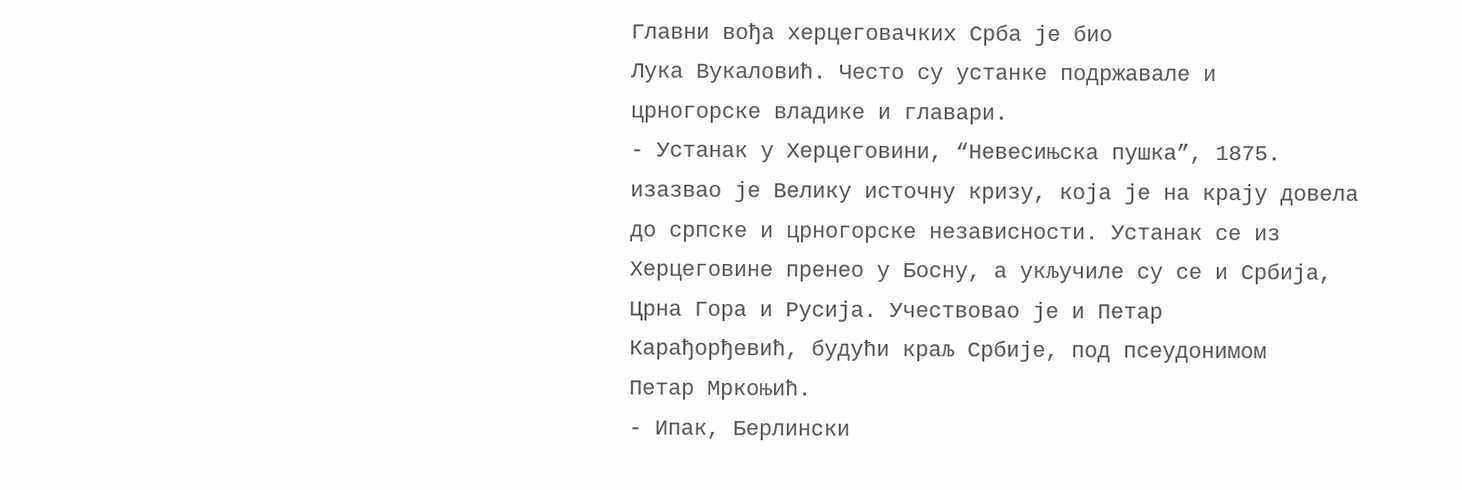Главни вођа херцеговачких Срба је био
Лука Вукаловић. Често су устанке подржавале и
црногорске владике и главари.
- Устанак у Херцеговини, “Невесињска пушка”, 1875.
изазвао је Велику источну кризу, која је на крају довела
до српске и црногорске независности. Устанак се из
Херцеговине пренео у Босну, а укључиле су се и Србија,
Црна Гора и Русија. Учествовао је и Петар
Карађорђевић, будући краљ Србије, под псеудонимом
Петар Мркоњић.
- Ипак, Берлински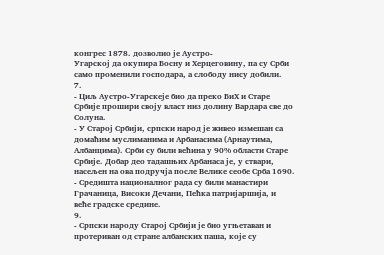конгрес 1878. дозволио је Аустро-
Угарској да окупира Босну и Херцеговину, па су Срби
само променили господара, а слободу нису добили.
7.
- Циљ Аустро-Угарскеје био да преко БиХ и Старе
Србије прошири своју власт низ долину Вардара све до
Солуна.
- У Старој Србији, српски народ је живео измешан са
домаћим муслиманима и Арбанасима (Арнаутима,
Албанцима). Срби су били већина у 90% области Старе
Србије. Добар део тадашњих Арбанаса је, у ствари,
насељен на ова подручја после Велике сеобе Срба 1690.
- Средишта националног рада су били манастири
Грачаница, Високи Дечани, Пећка патријаршија, и
веће градске средине.
9.
- Српски народу Старој Србији је био угњетаван и
протериван од стране албанских паша, које су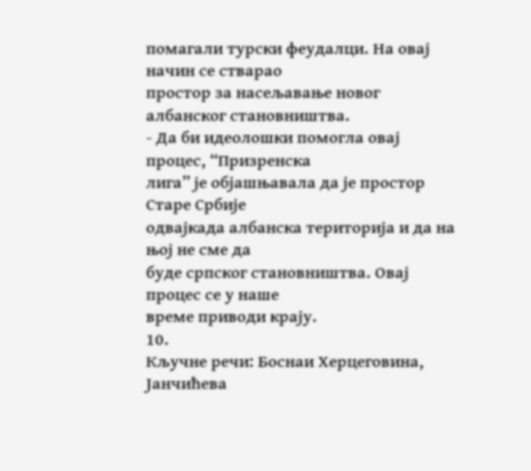помагали турски феудалци. На овај начин се стварао
простор за насељавање новог албанског становништва.
- Да би идеолошки помогла овај процес, “Призренска
лига” је објашњавала да је простор Старе Србије
одвајкада албанска територија и да на њој не сме да
буде српског становништва. Овај процес се у наше
време приводи крају.
10.
Кључне речи: Боснаи Херцеговина, Јанчићева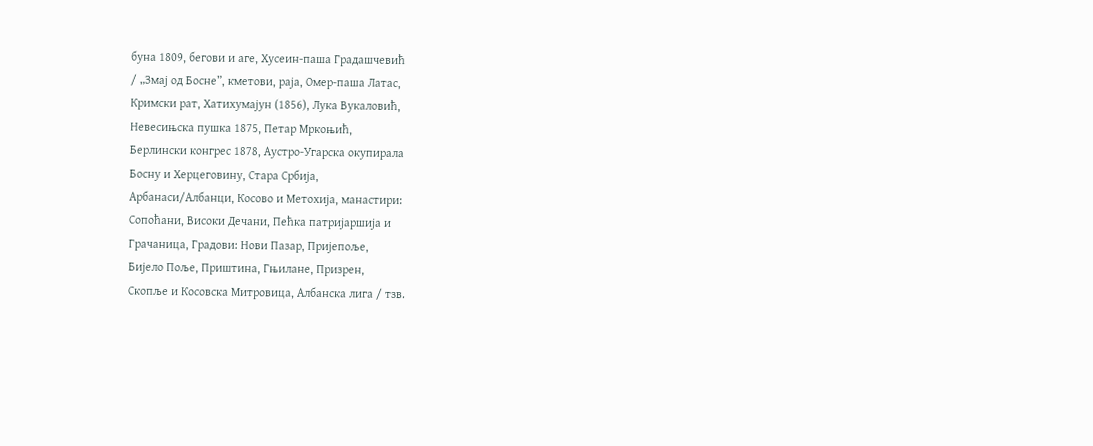буна 1809, бегови и аге, Хусеин-паша Градашчевић
/ „Змај од Босне”, кметови, раја, Омер-паша Латас,
Кримски рат, Хатихумајун (1856), Лука Вукаловић,
Невесињска пушка 1875, Петар Мркоњић,
Берлински конгрес 1878, Аустро-Угарска окупирала
Босну и Херцеговину, Стара Србија,
Арбанаси/Албанци, Косово и Метохија, манастири:
Сопоћани, Високи Дечани, Пећка патријаршија и
Грачаница, Градови: Нови Пазар, Пријепоље,
Бијело Поље, Приштина, Гњилане, Призрен,
Скопље и Косовска Митровица, Албанска лига / тзв.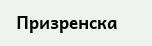Призренска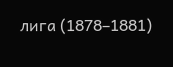лига (1878–1881)